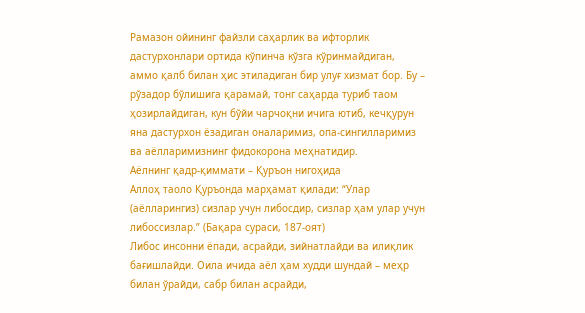Рамазон ойининг файзли саҳарлик ва ифторлик дастурхонлари ортида кўпинча кўзга кўринмайдиган, аммо қалб билан ҳис этиладиган бир улуғ хизмат бор. Бу – рўзадор бўлишига қарамай, тонг саҳарда туриб таом ҳозирлайдиган, кун бўйи чарчоқни ичига ютиб, кечқурун яна дастурхон ёзадиган оналаримиз, опа-сингилларимиз ва аёлларимизнинг фидокорона меҳнатидир.
Аёлнинг қадр-қиммати – Қуръон нигоҳида
Аллоҳ таоло Қуръонда марҳамат қилади: “Улар (аёлларингиз) сизлар учун либосдир, сизлар ҳам улар учун либоссизлар.” (Бақара сураси, 187-оят)
Либос инсонни ёпади, асрайди, зийнатлайди ва илиқлик бағишлайди. Оила ичида аёл ҳам худди шундай – меҳр билан ўрайди, сабр билан асрайди,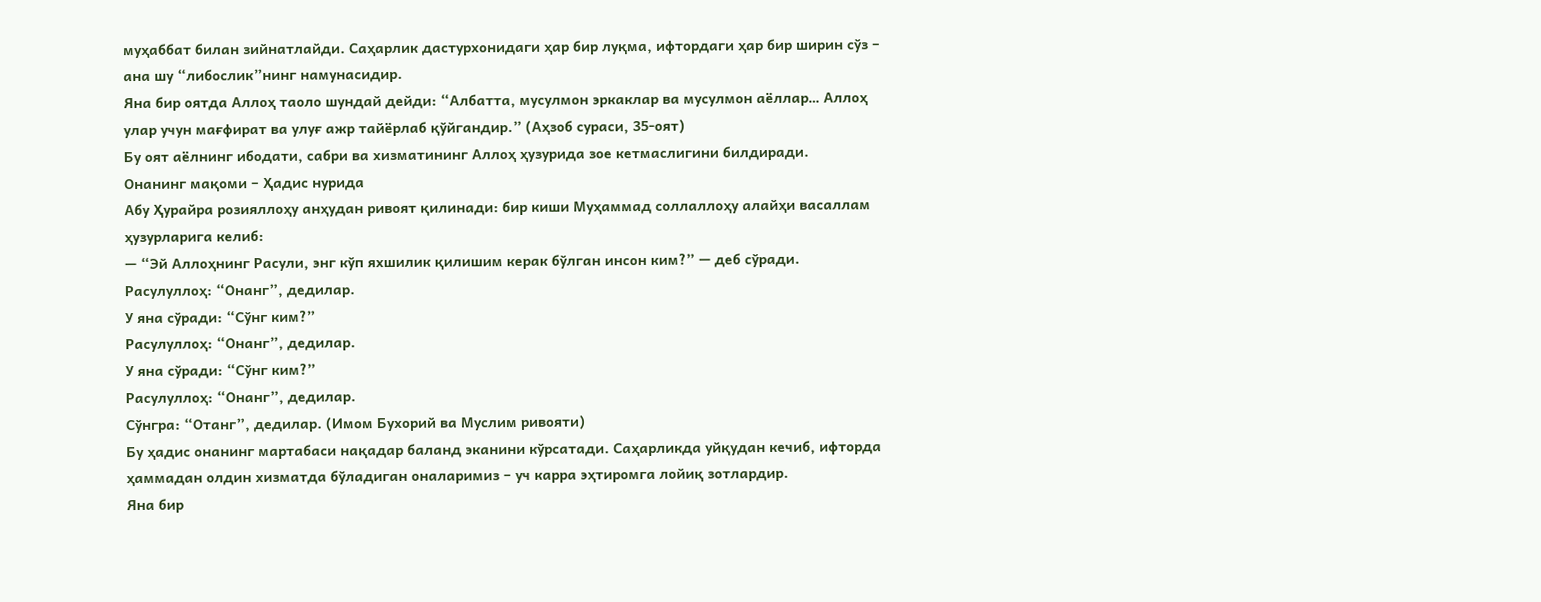муҳаббат билан зийнатлайди. Саҳарлик дастурхонидаги ҳар бир луқма, ифтордаги ҳар бир ширин сўз – ана шу “либослик”нинг намунасидир.
Яна бир оятда Аллоҳ таоло шундай дейди: “Албатта, мусулмон эркаклар ва мусулмон аёллар… Аллоҳ улар учун мағфират ва улуғ ажр тайёрлаб қўйгандир.” (Аҳзоб сураси, 35-оят)
Бу оят аёлнинг ибодати, сабри ва хизматининг Аллоҳ ҳузурида зое кетмаслигини билдиради.
Онанинг мақоми – Ҳадис нурида
Абу Ҳурайра розияллоҳу анҳудан ривоят қилинади: бир киши Муҳаммад соллаллоҳу алайҳи васаллам ҳузурларига келиб:
— “Эй Аллоҳнинг Расули, энг кўп яхшилик қилишим керак бўлган инсон ким?” — деб сўради.
Расулуллоҳ: “Онанг”, дедилар.
У яна сўради: “Сўнг ким?”
Расулуллоҳ: “Онанг”, дедилар.
У яна сўради: “Сўнг ким?”
Расулуллоҳ: “Онанг”, дедилар.
Сўнгра: “Отанг”, дедилар. (Имом Бухорий ва Муслим ривояти)
Бу ҳадис онанинг мартабаси нақадар баланд эканини кўрсатади. Саҳарликда уйқудан кечиб, ифторда ҳаммадан олдин хизматда бўладиган оналаримиз – уч карра эҳтиромга лойиқ зотлардир.
Яна бир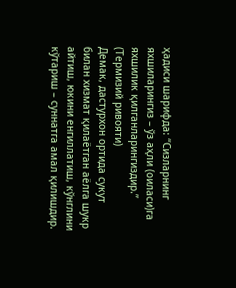ҳадиси шарифда: “Сизларнинг яхшиларингиз – ўз аҳли (оиласи)га яхшилик қилганларингиздир.” (Термизий ривояти)
Демак, дастурхон ортида сукут билан хизмат қилаётган аёлга шукр айтиш, юкини енгиллатиш, кўнглини кўтариш – суннатга амал қилишдир.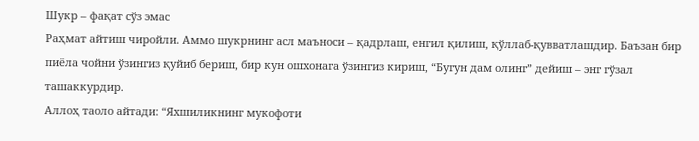Шукр – фақат сўз эмас
Раҳмат айтиш чиройли. Аммо шукрнинг асл маъноси – қадрлаш, енгил қилиш, қўллаб-қувватлашдир. Баъзан бир пиёла чойни ўзингиз қуйиб бериш, бир кун ошхонага ўзингиз кириш, “Бугун дам олинг” дейиш – энг гўзал ташаккурдир.
Аллоҳ таоло айтади: “Яхшиликнинг мукофоти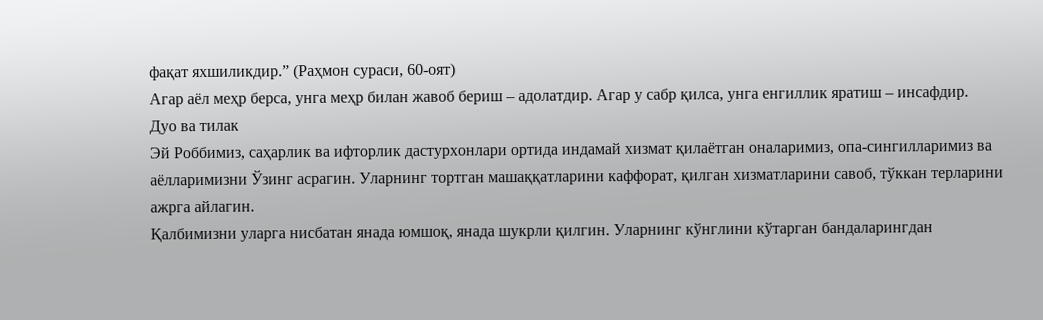фақат яхшиликдир.” (Раҳмон сураси, 60-оят)
Агар аёл меҳр берса, унга меҳр билан жавоб бериш – адолатдир. Агар у сабр қилса, унга енгиллик яратиш – инсафдир.
Дуо ва тилак
Эй Роббимиз, саҳарлик ва ифторлик дастурхонлари ортида индамай хизмат қилаётган оналаримиз, опа-сингилларимиз ва аёлларимизни Ўзинг асрагин. Уларнинг тортган машаққатларини каффорат, қилган хизматларини савоб, тўккан терларини ажрга айлагин.
Қалбимизни уларга нисбатан янада юмшоқ, янада шукрли қилгин. Уларнинг кўнглини кўтарган бандаларингдан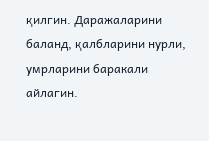қилгин. Даражаларини баланд, қалбларини нурли, умрларини баракали айлагин.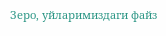Зеро, уйларимиздаги файз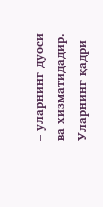– уларнинг дуоси ва хизматидадир.
Уларнинг қадри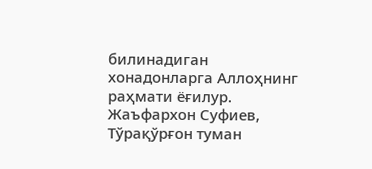билинадиган хонадонларга Аллоҳнинг раҳмати ёғилур.
Жаъфархон Суфиев,
Тўрақўрғон туман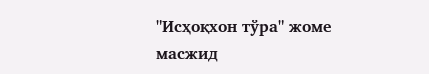"Исҳоқхон тўра" жоме
масжид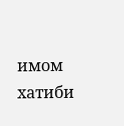имом хатиби